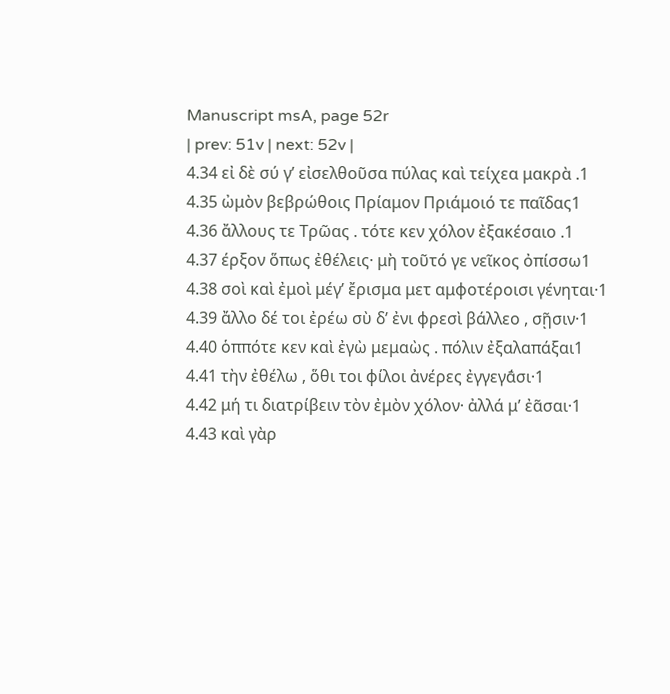Manuscript msA, page 52r
| prev: 51v | next: 52v |
4.34 εἰ δὲ σύ γ’ εἰσελθοῦσα πύλας καὶ τείχεα μακρὰ .1
4.35 ὠμὸν βεβρώθοις Πρίαμον Πριάμοιό τε παῖδας1
4.36 ἄλλους τε Τρῶας . τότε κεν χόλον ἐξακέσαιο .1
4.37 έρξον ὅπως ἐθέλεις· μὴ τοῦτό γε νεῖκος ὀπίσσω1
4.38 σοὶ καὶ ἐμοὶ μέγ’ ἔρισμα μετ αμφοτέροισι γένηται·1
4.39 ἄλλο δέ τοι ἐρέω σὺ δ’ ἐνι φρεσὶ βάλλεο , σῇσιν·1
4.40 ὁππότε κεν καὶ ἐγὼ μεμαὼς . πόλιν ἐξαλαπάξαι1
4.41 τὴν ἐθέλω , ὅθι τοι φίλοι ἀνέρες ἐγγεγά̄σι·1
4.42 μή τι διατρίβειν τὸν ἐμὸν χόλον· ἀλλά μ’ ἐᾶσαι·1
4.43 καὶ γὰρ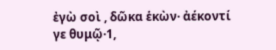ἐγὼ σοὶ , δῶκα ἑκὼν· ἀέκοντί γε θυμῷ·1,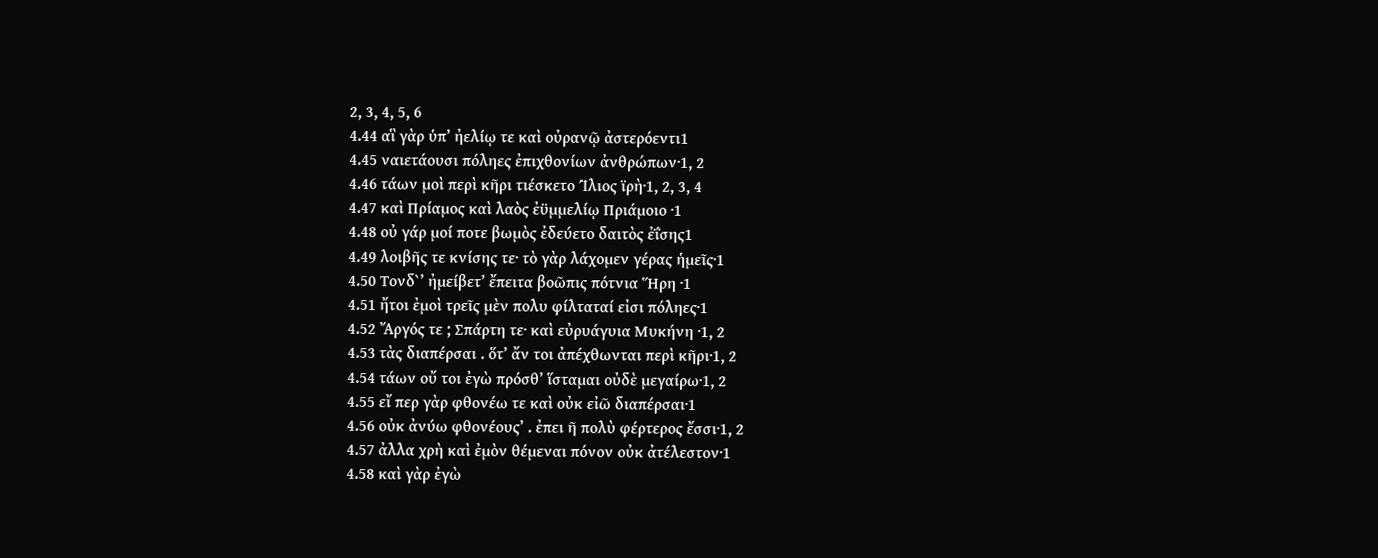2, 3, 4, 5, 6
4.44 αἳ γὰρ ὑπ’ ἠελίῳ τε καὶ οὐρανῷ ἀστερόεντι1
4.45 ναιετάουσι πόληες ἐπιχθονίων ἀνθρώπων·1, 2
4.46 τάων μοὶ περὶ κῆρι τιέσκετο Ί̈λιος ϊρὴ·1, 2, 3, 4
4.47 καὶ Πρίαμος καὶ λαὸς ἐϋμμελίῳ Πριάμοιο ·1
4.48 οὐ γάρ μοί ποτε βωμὸς ἐδεύετο δαιτὸς ἐΐσης1
4.49 λοιβῆς τε κνίσης τε· τὸ γὰρ λάχομεν γέρας ἡμεῖς·1
4.50 Τονδ`’ ἠμείβετ’ ἔπειτα βοῶπις πότνια Ἥρη ·1
4.51 ἤτοι ἐμοὶ τρεῖς μὲν πολυ φίλταταί εἰσι πόληες·1
4.52 Ἄργός τε ; Σπάρτη τε· καὶ εὐρυάγυια Μυκήνη ·1, 2
4.53 τὰς διαπέρσαι . ὅτ’ ἄν τοι ἀπέχθωνται περὶ κῆρι·1, 2
4.54 τάων οὔ τοι ἐγὼ πρόσθ’ ἵσταμαι οὐδὲ μεγαίρω·1, 2
4.55 εἴ περ γὰρ φθονέω τε καὶ οὐκ εἰῶ διαπέρσαι·1
4.56 οὐκ ἀνύω φθονέους’ . ἐπει ῆ πολὺ φέρτερος ἔσσι·1, 2
4.57 ἀλλα χρὴ καὶ ἐμὸν θέμεναι πόνον οὐκ ἀτέλεστον·1
4.58 καὶ γὰρ ἐγὼ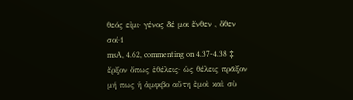θεός εἰμι· γένος δέ μοι ἔνθεν , ὅθεν σοί·1
msA, 4.62, commenting on 4.37-4.38 ‡ ἔρξον ὅπως ἐθέλεις· ὡς θέλεις πρᾶξον μή πως ἡ ἀμφιβο αὕτη ἐμοὶ καὶ σὺ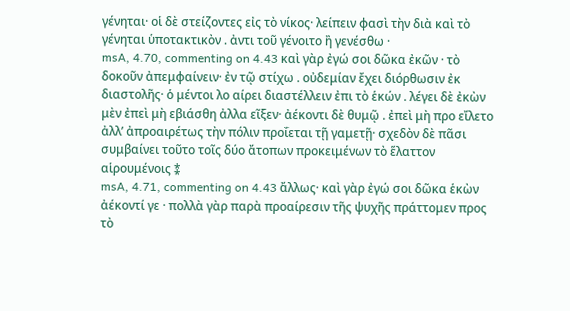γένηται· οἱ δὲ στείζοντες εἰς τὸ νίκος· λείπειν φασὶ τὴν διὰ καὶ τὸ γένηται ὑποτακτικὸν . ἀντι τοῦ γένοιτο ἢ γενέσθω ·
msA, 4.70, commenting on 4.43 καὶ γὰρ ἐγώ σοι δῶκα ἐκῶν · τὸ δοκοῦν ἀπεμφαίνειν· ἐν τῷ στίχω . οὐδεμίαν ἔχει διόρθωσιν ἐκ διαστολῆς· ὁ μέντοι λο αίρει διαστέλλειν ἐπι τὸ ἑκών . λέγει δὲ ἐκὼν μὲν ἐπεὶ μὴ εβιάσθη ἀλλα εῖξεν· ἀέκοντι δὲ θυμῷ . ἐπεὶ μὴ προ εἴλετο ἀλλ’ ἀπροαιρέτως τὴν πόλιν προΐεται τῇ γαμετῇ· σχεδὸν δὲ πᾶσι συμβαίνει τοῦτο τοῖς δύο ἄτοπων προκειμένων τὸ ἕλαττον αἱρουμένοις ⁑
msA, 4.71, commenting on 4.43 ἄλλως· καὶ γὰρ ἐγώ σοι δῶκα ἑκὼν ἀέκοντί γε · πολλὰ γὰρ παρὰ προαίρεσιν τῆς ψυχῆς πράττομεν προς τὸ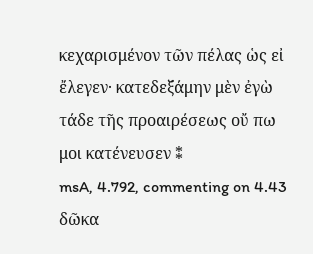κεχαρισμένον τῶν πέλας ὡς εἰ ἔλεγεν· κατεδεξάμην μὲν ἐγὼ τάδε τῆς προαιρέσεως οὔ πω μοι κατένευσεν ⁑
msA, 4.792, commenting on 4.43 δῶκα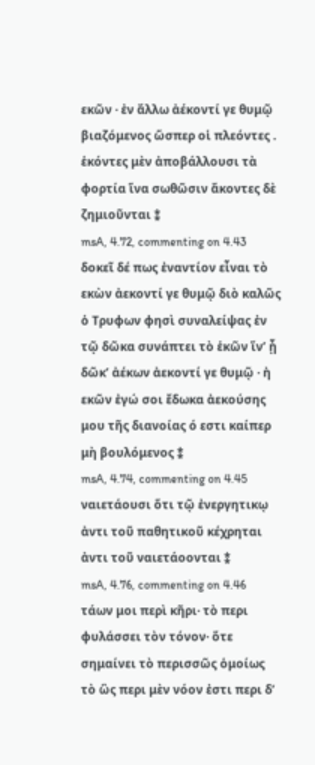εκῶν · ἐν ἄλλω ἀέκοντί γε θυμῷ βιαζόμενος ὥσπερ οἱ πλεόντες . ἑκόντες μὲν ἀποβάλλουσι τὰ φορτία ἵνα σωθῶσιν ἄκοντες δὲ ζημιοῦνται ⁑
msA, 4.72, commenting on 4.43 δοκεῖ δέ πως ἐναντίον εἶναι τὸ εκὼν ἀεκοντί γε θυμῷ διὸ καλῶς ὁ Τρυφων φησὶ συναλείψας ἐν τῷ δῶκα συνάπτει τὸ ἑκῶν ἵν’ ᾖ δῶκ’ ἀέκων ἀεκοντί γε θυμῷ · ἠ εκῶν ἐγώ σοι ἔδωκα ἀεκούσης μου τῆς διανοίας ό εστι καίπερ μὴ βουλόμενος ⁑
msA, 4.74, commenting on 4.45 ναιετάουσι ὅτι τῷ ἐνεργητικῳ ἀντι τοῦ παθητικοῦ κέχρηται ἀντι τοῦ ναιετάοονται ⁑
msA, 4.76, commenting on 4.46 τάων μοι περὶ κῆρι· τὸ περι φυλάσσει τὸν τόνον· ὅτε σημαίνει τὸ περισσῶς ὁμοίως τὸ ὣς περι μὲν νόον ἐστι περι δ’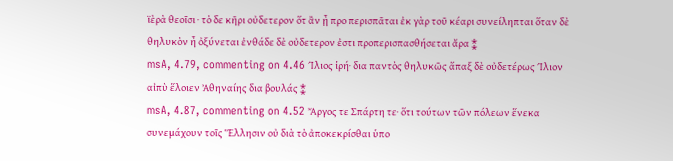ϊὲρὰ θεοῖσι · τὸ δε κῆρι οὐδετερον ὅτ ἂν ᾖ προ περισπᾶται ἐκ γὰρ τοῦ κέαρι συνείληπται ὅταν δὲ θηλυκὸν ἦ ὀξύνεται ἐνθάδε δὲ οὐδετερον ἐστι προπερισπασθήσεται ἄρα ⁑
msA, 4.79, commenting on 4.46 Ί̈λιος ἱρή· δια παντὸς θηλυκῶς ἅπαξ δὲ οὐδετέρως Ί̈λιον αἰπὺ ἕλοιεν Ἀθηναίης δια βουλάς ⁑
msA, 4.87, commenting on 4.52 Ἄργος τε Σπάρτη τε· ὅτι τούτων τῶν πόλεων ἕνεκα συνεμάχουν τοῖς Ἕλλησιν οὐ διὰ τὸ ἀποκεκρίσθαι ὑπο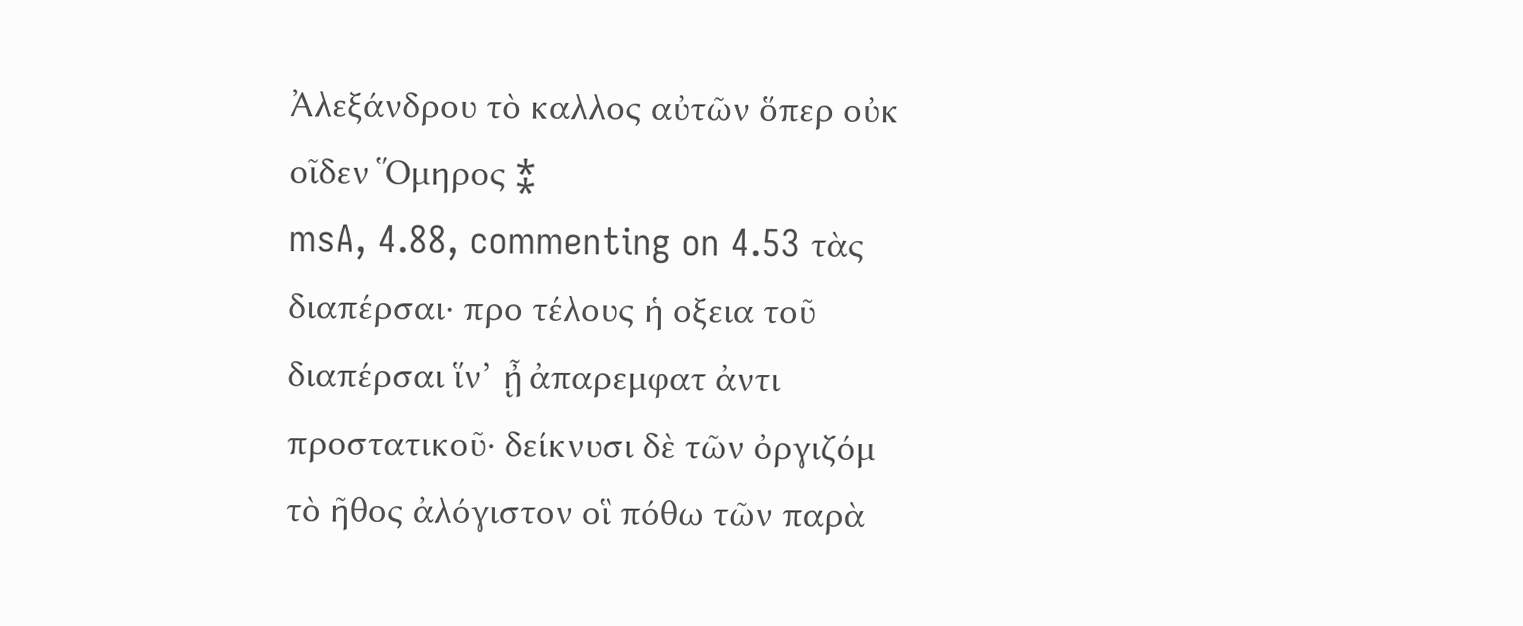Ἀλεξάνδρου τὸ καλλος αὐτῶν ὅπερ οὐκ οῖδεν Ὅμηρος ⁑
msA, 4.88, commenting on 4.53 τὰς διαπέρσαι· προ τέλους ἡ οξεια τοῦ διαπέρσαι ἵν’ ᾖ ἀπαρεμφατ ἀντι προστατικοῦ· δείκνυσι δὲ τῶν ὀργιζόμ τὸ ῆθος ἀλόγιστον οἳ πόθω τῶν παρὰ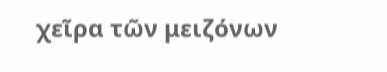χεῖρα τῶν μειζόνων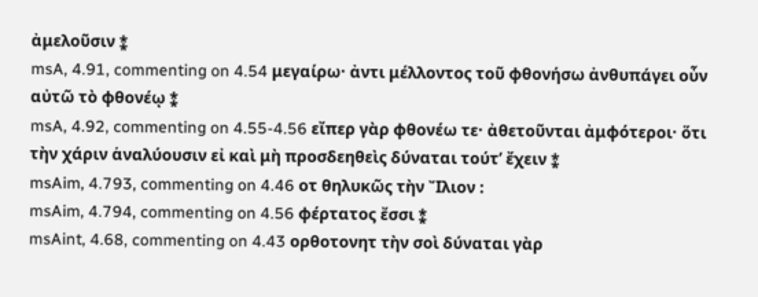ἀμελοῦσιν ⁑
msA, 4.91, commenting on 4.54 μεγαίρω· ἀντι μέλλοντος τοῦ φθονήσω ἀνθυπάγει οὖν αὐτῶ τὸ φθονέῳ ⁑
msA, 4.92, commenting on 4.55-4.56 εἴπερ γὰρ φθονέω τε· ἀθετοῦνται ἀμφότεροι· ὅτι τὴν χάριν ἁναλύουσιν εἰ καὶ μὴ προσδεηθεὶς δύναται τούτ’ ἔχειν ⁑
msAim, 4.793, commenting on 4.46 οτ θηλυκῶς τὴν Ἴλιον :
msAim, 4.794, commenting on 4.56 φέρτατος ἔσσι ⁑
msAint, 4.68, commenting on 4.43 ορθοτονητ τὴν σοὶ δύναται γὰρ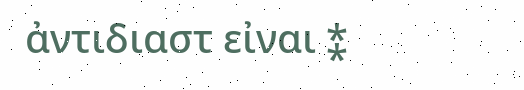ἀντιδιαστ εἰναι ⁑